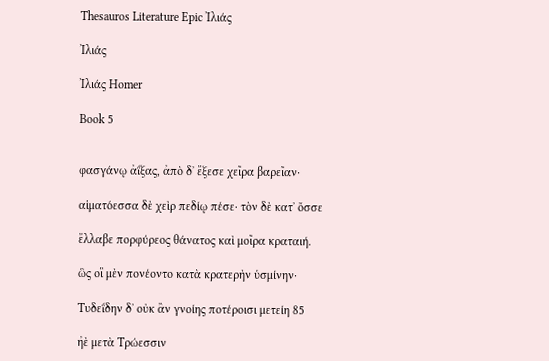Thesauros Literature Epic Ἰλιάς

Ἰλιάς

Ἰλιάς Homer

Book 5


φασγάνῳ ἀΐξας, ἀπὸ δʼ ἔξεσε χεῖρα βαρεῖαν·

αἱματόεσσα δὲ χεὶρ πεδίῳ πέσε· τὸν δὲ κατʼ ὄσσε

ἔλλαβε πορφύρεος θάνατος καὶ μοῖρα κραταιή.

ὣς οἳ μὲν πονέοντο κατὰ κρατερὴν ὑσμίνην·

Τυδεΐδην δʼ οὐκ ἂν γνοίης ποτέροισι μετείη 85

ἠὲ μετὰ Τρώεσσιν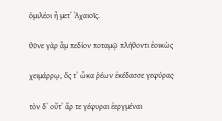ὁμιλέοι ἦ μετʼ Ἀχαιοῖς.

θῦνε γὰρ ἂμ πεδίον ποταμῷ πλήθοντι ἐοικὼς

χειμάρρῳ, ὅς τʼ ὦκα ῥέων ἐκέδασσε γεφύρας·

τὸν δʼ οὔτʼ ἄρ τε γέφυραι ἐεργμέναι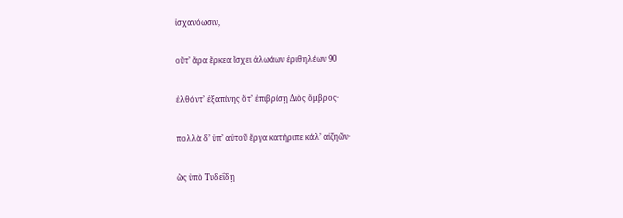ἰσχανόωσιν,

οὔτʼ ἄρα ἕρκεα ἴσχει ἀλωάων ἐριθηλέων 90

ἐλθόντʼ ἐξαπίνης ὅτʼ ἐπιβρίσῃ Διὸς ὄμβρος·

πολλὰ δʼ ὑπʼ αὐτοῦ ἔργα κατήριπε κάλʼ αἰζηῶν·

ὣς ὑπὸ Τυδεΐδῃ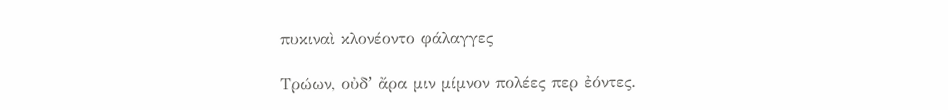πυκιναὶ κλονέοντο φάλαγγες

Τρώων, οὐδʼ ἄρα μιν μίμνον πολέες περ ἐόντες.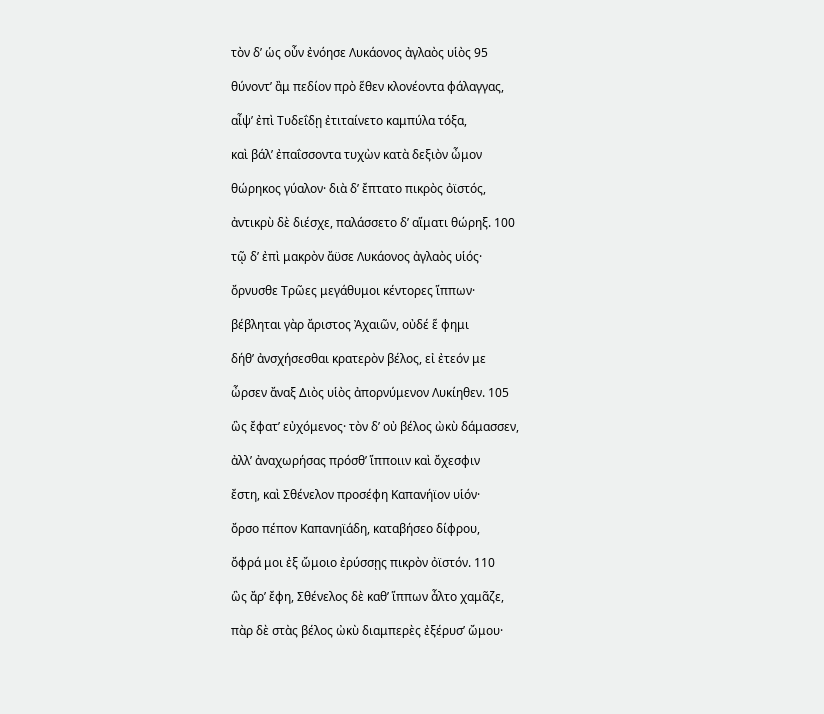τὸν δʼ ὡς οὖν ἐνόησε Λυκάονος ἀγλαὸς υἱὸς 95

θύνοντʼ ἂμ πεδίον πρὸ ἕθεν κλονέοντα φάλαγγας,

αἶψʼ ἐπὶ Τυδεΐδῃ ἐτιταίνετο καμπύλα τόξα,

καὶ βάλʼ ἐπαΐσσοντα τυχὼν κατὰ δεξιὸν ὦμον

θώρηκος γύαλον· διὰ δʼ ἔπτατο πικρὸς ὀϊστός,

ἀντικρὺ δὲ διέσχε, παλάσσετο δʼ αἵματι θώρηξ. 100

τῷ δʼ ἐπὶ μακρὸν ἄϋσε Λυκάονος ἀγλαὸς υἱός·

ὄρνυσθε Τρῶες μεγάθυμοι κέντορες ἵππων·

βέβληται γὰρ ἄριστος Ἀχαιῶν, οὐδέ ἕ φημι

δήθʼ ἀνσχήσεσθαι κρατερὸν βέλος, εἰ ἐτεόν με

ὦρσεν ἄναξ Διὸς υἱὸς ἀπορνύμενον Λυκίηθεν. 105

ὣς ἔφατʼ εὐχόμενος· τὸν δʼ οὐ βέλος ὠκὺ δάμασσεν,

ἀλλʼ ἀναχωρήσας πρόσθʼ ἵπποιιν καὶ ὄχεσφιν

ἔστη, καὶ Σθένελον προσέφη Καπανήϊον υἱόν·

ὄρσο πέπον Καπανηϊάδη, καταβήσεο δίφρου,

ὄφρά μοι ἐξ ὤμοιο ἐρύσσῃς πικρὸν ὀϊστόν. 110

ὣς ἄρʼ ἔφη, Σθένελος δὲ καθʼ ἵππων ἆλτο χαμᾶζε,

πὰρ δὲ στὰς βέλος ὠκὺ διαμπερὲς ἐξέρυσʼ ὤμου·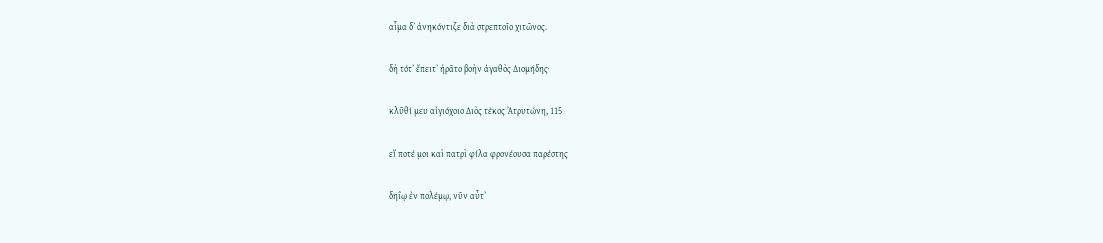αἷμα δʼ ἀνηκόντιζε διὰ στρεπτοῖο χιτῶνος.

δὴ τότʼ ἔπειτʼ ἠρᾶτο βοὴν ἀγαθὸς Διομήδης·

κλῦθί μευ αἰγιόχοιο Διὸς τέκος Ἀτρυτώνη, 115

εἴ ποτέ μοι καὶ πατρὶ φίλα φρονέουσα παρέστης

δηΐῳ ἐν πολέμῳ, νῦν αὖτʼ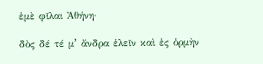ἐμὲ φῖλαι Ἀθήνη·

δὸς δέ τέ μʼ ἄνδρα ἑλεῖν καὶ ἐς ὁρμὴν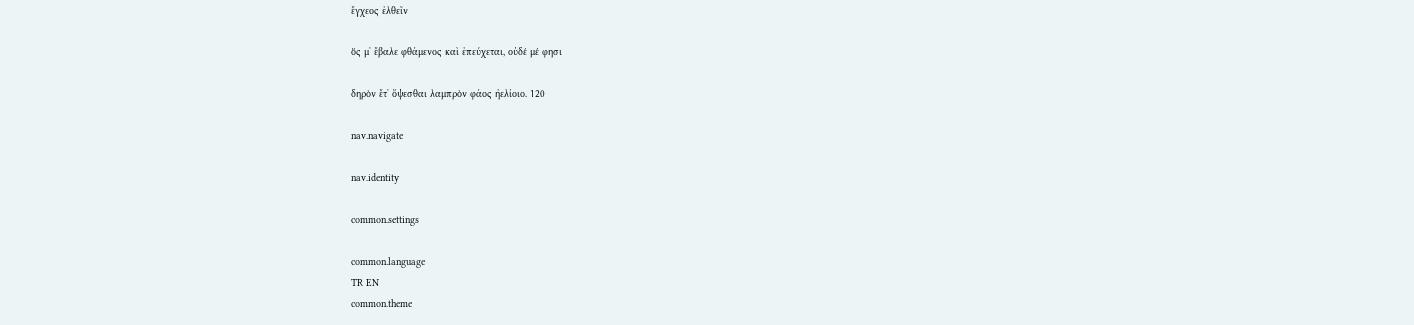ἔγχεος ἐλθεῖν

ὅς μʼ ἔβαλε φθάμενος καὶ ἐπεύχεται, οὐδέ μέ φησι

δηρὸν ἔτʼ ὄψεσθαι λαμπρὸν φάος ἠελίοιο. 120

nav.navigate

nav.identity

common.settings

common.language
TR EN
common.theme